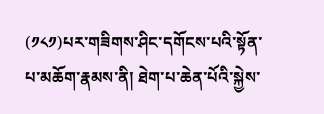(༡༨༡)པར་གཟིགས་ཤིང་དགོངས་པའི་སྟོན་པ་མཆོག་རྣམས་ནི། ཐེག་པ་ཆེན་པོའི་སྐྱེས་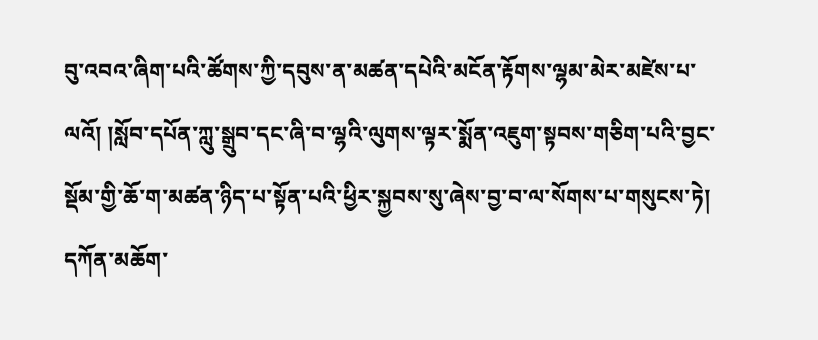བུ་འབའ་ཞིག་པའི་ཚོགས་ཀྱི་དབུས་ན་མཚན་དཔེའི་མངོན་རྟོགས་ལྷམ་མེར་མཛེས་པ་ལའོ། །སློབ་དཔོན་ཀླུ་སྒྲུབ་དང་ཞི་བ་ལྷའི་ལུགས་ལྟར་སྨོན་འཇུག་སྟབས་གཅིག་པའི་བྱང་སྡོམ་གྱི་ཆོ་ག་མཚན་ཉིད་པ་སྟོན་པའི་ཕྱིར་སྐྱབས་སུ་ཞེས་བྱ་བ་ལ་སོགས་པ་གསུངས་ཏེ། དཀོན་མཆོག་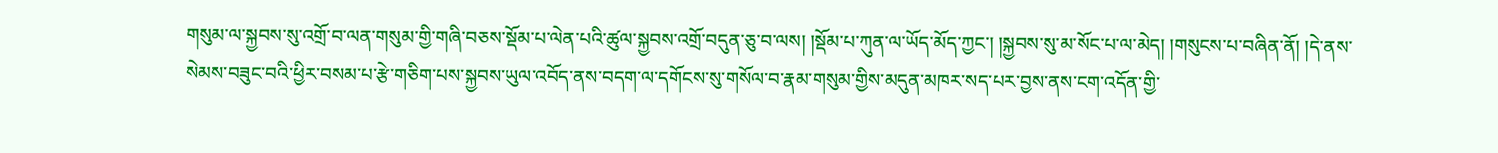གསུམ་ལ་སྐྱབས་སུ་འགྲོ་བ་ལན་གསུམ་གྱི་གཞི་བཅས་སྡོམ་པ་ལེན་པའི་ཚུལ་སྐྱབས་འགྲོ་བདུན་ཅུ་བ་ལས། །སྡོམ་པ་ཀུན་ལ་ཡོད་མོད་ཀྱང་། །སྐྱབས་སུ་མ་སོང་པ་ལ་མེད། །གསུངས་པ་བཞིན་ནོ། །དེ་ནས་སེམས་བཟུང་བའི་ཕྱིར་བསམ་པ་རྩེ་གཅིག་པས་སྐྱབས་ཡུལ་འབོད་ནས་བདག་ལ་དགོངས་སུ་གསོལ་བ་རྣམ་གསུམ་གྱིས་མདུན་མཁར་སད་པར་བྱས་ནས་ངག་འདོན་གྱི་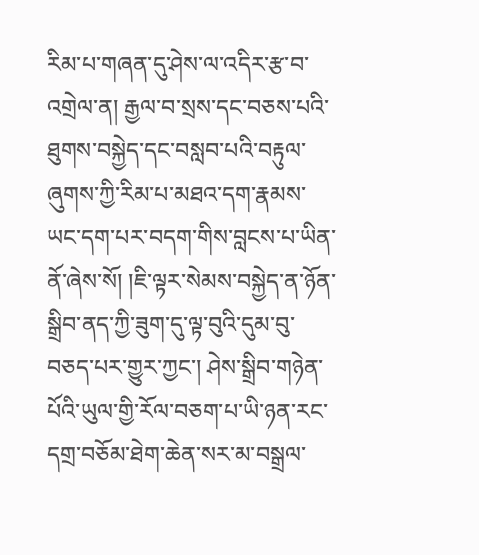རིམ་པ་གཞན་དུ་ཤེས་ལ་འདིར་རྩ་བ་འགྲེལ་ན། རྒྱལ་བ་སྲས་དང་བཅས་པའི་ཐུགས་བསྐྱེད་དང་བསླབ་པའི་བརྟུལ་ཞུགས་ཀྱི་རིམ་པ་མཐའ་དག་རྣམས་ཡང་དག་པར་བདག་གིས་བླངས་པ་ཡིན་ནོ་ཞེས་སོ། །ཇི་ལྟར་སེམས་བསྐྱེད་ན་ཉོན་སྒྲིབ་ནད་ཀྱི་ཟུག་དུ་ལྟ་བུའི་དུམ་བུ་བཅད་པར་གྱུར་ཀྱང་། ཤེས་སྒྲིབ་གཉེན་པོའི་ཡུལ་གྱི་རོལ་བཅག་པ་ཡི་ཉན་རང་དགྲ་བཅོམ་ཐེག་ཆེན་སར་མ་བསྒྲལ་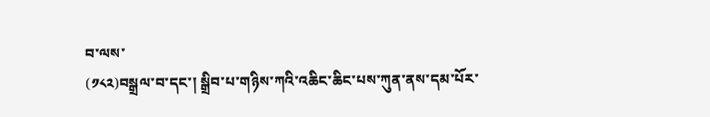བ་ལས་
(༡༨༢)བསྒྲལ་བ་དང་། སྒྲིབ་པ་གཉིས་ཀའི་འཆིང་ཆིང་པས་ཀུན་ནས་དམ་པོར་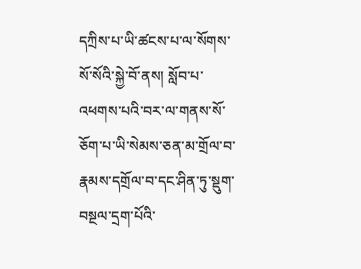དཀྲིས་པ་ཡི་ཚངས་པ་ལ་སོགས་སོ་སོའི་སྐྱེ་བོ་ནས། སློབ་པ་འཕགས་པའི་བར་ལ་གནས་སོ་ཅོག་པ་ཡི་སེམས་ཅན་མ་གྲོལ་བ་རྣམས་དགྲོལ་བ་དང་ཤིན་ཏུ་སྡུག་བསྔལ་དྲག་པོའི་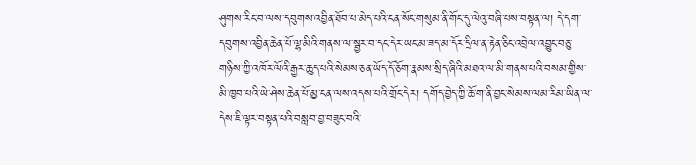ཤུགས་རིང་བ་ལས་དབུགས་འབྱིན་ཐོབ་པ་མེད་པའི་ངན་སོང་གསུམ་ནི་གོང་དུ་ལེའུ་བཞི་པས་བསྟན་ལ། དེ་དག་དབུགས་འབྱིན་ཆེན་པོ་ལྷ་མིའི་གནས་ལ་སྦྱར་བ་དང་དེར་ཡང་མ་ཟད་མ་དོར་དྲིལ་ན་རྟེན་ཅིང་འབྲེལ་འབྱུང་བཅུ་གཉིས་ཀྱི་འཁོར་ལོའི་རྒྱར་ཆུད་པའི་སེམས་ཅན་ཡོད་དོ་ཅོག་རྣམས་སྲིད་ཞིའི་མཐའ་ལ་མི་གནས་པའི་བསམ་གྱིས་མི་ཁྱབ་པའི་ཡེ་ཤེས་ཆེན་པོ་མྱ་ངན་ལས་འདས་པའི་གྲོང་དེར། དགོད་བྱེད་ཀྱི་ཆོ་ག་ནི་བྱང་སེམས་ལམ་རིམ་ཡིན་ལ་དེས་ཇི་ལྟར་བསྟན་པའི་བསླབ་བྱ་བཟུང་བའི་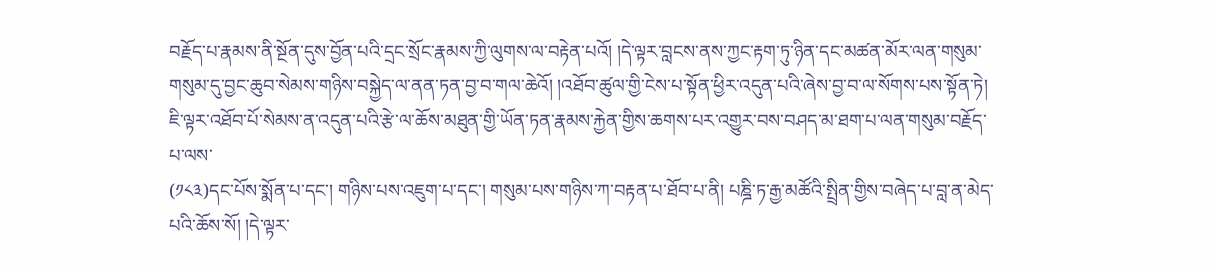བརྗོད་པ་རྣམས་ནི་སྔོན་དུས་བྱོན་པའི་དྲང་སྲོང་རྣམས་ཀྱི་ལུགས་ལ་བརྟེན་པའོ། །དེ་ལྟར་བླངས་ནས་ཀྱང་རྟག་ཏུ་ཉིན་དང་མཚན་མོར་ལན་གསུམ་གསུམ་དུ་བྱང་ཆུབ་སེམས་གཉིས་བསྐྱེད་ལ་ནན་ཏན་བྱ་བ་གལ་ཆེའོ། །འཐོབ་ཚུལ་གྱི་ངེས་པ་སྟོན་ཕྱིར་འདུན་པའི་ཞེས་བྱ་བ་ལ་སོགས་པས་སྟོན་ཏེ། ཇི་ལྟར་འཐོབ་པོ་སེམས་ན་འདུན་པའི་རྩེ་ལ་ཆོས་མཐུན་གྱི་ཡོན་ཏན་རྣམས་རྐྱེན་གྱིས་ཆགས་པར་འགྱུར་བས་བཤད་མ་ཐག་པ་ལན་གསུམ་བརྗོད་པ་ལས་
(༡༨༣)དང་པོས་སྨོན་པ་དང་། གཉིས་པས་འཇུག་པ་དང་། གསུམ་པས་གཉིས་ཀ་བརྟན་པ་ཐོབ་པ་ནི། པཎྜི་ཏ་རྒྱ་མཚོའི་སྤྲིན་གྱིས་བཞེད་པ་བླ་ན་མེད་པའི་ཆོས་སོ། །དེ་ལྟར་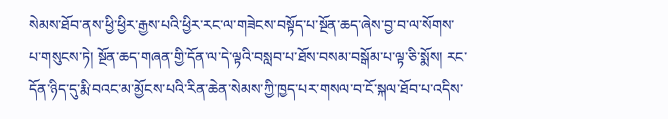སེམས་ཐོབ་ནས་ཕྱི་ཕྱིར་རྒྱས་པའི་ཕྱིར་རང་ལ་གཟེངས་བསྟོད་པ་སྔོན་ཆད་ཞེས་བྱ་བ་ལ་སོགས་པ་གསུངས་ཏེ། སྔོན་ཆད་གཞན་གྱི་དོན་ལ་དེ་ལྟའི་བསླབ་པ་ཐོས་བསམ་བསྒོམ་པ་ལྟ་ཅི་སྨོས། རང་དོན་ཉིད་དུ་རྨི་བའང་མ་མྱོངས་པའི་རིན་ཆེན་སེམས་ཀྱི་ཁྱད་པར་གསལ་བ་ངོ་སྐལ་ཐོབ་པ་འདིས་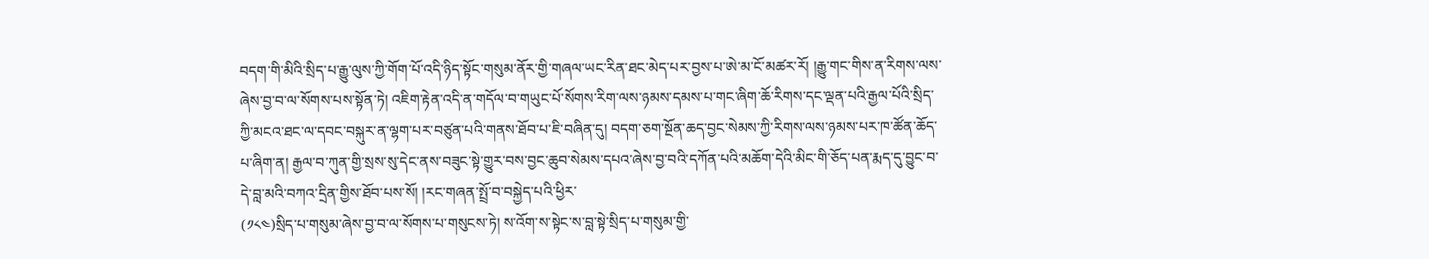བདག་གི་མིའི་སྲིད་པ་རྒྱུ་ལུས་ཀྱི་གོག་པོ་འདི་ཉིད་སྟོང་གསུམ་ནོར་གྱི་གཞལ་ཡང་རིན་ཐང་མེད་པར་བྱས་པ་ཨེ་མ་ངོ་མཚར་རོ། །རྒྱུ་གང་གིས་ན་རིགས་ལས་ཞེས་བྱ་བ་ལ་སོགས་པས་སྟོན་ཏེ། འཇིག་རྟེན་འདི་ན་གདོལ་བ་གཡུང་པོ་སོགས་རིག་ལས་ཉམས་དམས་པ་གང་ཞིག་ཆོ་རིགས་དང་ལྡན་པའི་རྒྱལ་པོའི་སྲིད་ཀྱི་མངའ་ཐང་ལ་དབང་བསྐུར་ན་ལྷག་པར་བཙུན་པའི་གནས་ཐོབ་པ་ཇི་བཞིན་དུ། བདག་ཅག་སྔོན་ཆད་བྱང་སེམས་ཀྱི་རིགས་ལས་ཉམས་པར་ཁ་ཚོན་ཆོད་པ་ཞིག་ན། རྒྱལ་བ་ཀུན་གྱི་སྲས་སུ་དེང་ནས་བཟུང་སྟེ་གྱུར་བས་བྱང་ཆུབ་སེམས་དཔའ་ཞེས་བྱ་བའི་དཀོན་པའི་མཆོག་དེའི་མིང་གི་ཅོད་པན་རྨད་དུ་བྱུང་བ་དེ་བླ་མའི་བཀའ་དྲིན་གྱིས་ཐོབ་པས་སོ། །རང་གཞན་སྤྲོ་བ་བསྐྱེད་པའི་ཕྱིར་
(༡༨༤)སྲིད་པ་གསུམ་ཞེས་བྱ་བ་ལ་སོགས་པ་གསུངས་ཏེ། ས་འོག་ས་སྟེང་ས་བླ་སྟེ་སྲིད་པ་གསུམ་གྱི་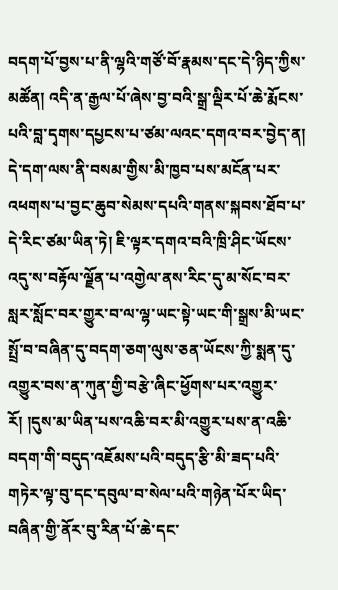བདག་པོ་བྱས་པ་ནི་ལྷའི་གཙོ་བོ་རྣམས་དང་དེ་ཉིད་ཀྱིས་མཚོན། འདི་ན་རྒྱལ་པོ་ཞེས་བྱ་བའི་སྒྲ་ལྡིར་པོ་ཆེ་རྨོངས་པའི་བླ་དྭགས་དཔྱངས་པ་ཙམ་ལའང་དགའ་བར་བྱེད་ན། དེ་དག་ལས་ནི་བསམ་གྱིས་མི་ཁྱབ་པས་མངོན་པར་འཕགས་པ་བྱང་ཆུབ་སེམས་དཔའི་གནས་སྐབས་ཐོབ་པ་དེ་རིང་ཙམ་ཡིན་ཏེ། ཇི་ལྟར་དགའ་བའི་ཁྲི་ཤིང་ཡོངས་འདུ་ས་བརྟོལ་ལྗོན་པ་འགྱེལ་ནས་རིང་དུ་མ་སོང་བར་སླར་སློང་བར་གྱུར་བ་ལ་ལྷ་ཡང་སྟེ་ཡང་གི་སྒྲས་མི་ཡང་སྤྲོ་བ་བཞིན་དུ་བདག་ཅག་ལུས་ཅན་ཡོངས་ཀྱི་སྨན་དུ་འགྱུར་བས་ན་ཀུན་གྱི་བརྩེ་ཞིང་ཕྱོགས་པར་འགྱུར་རོ། །དུས་མ་ཡིན་པས་འཆི་བར་མི་འགྱུར་པས་ན་འཆི་བདག་གི་བདུད་འཇོམས་པའི་བདུད་རྩི་མི་ཟད་པའི་གཏེར་ལྟ་བུ་དང་དབུལ་བ་སེལ་པའི་གཉེན་པོར་ཡིད་བཞིན་གྱི་ནོར་བུ་རིན་པོ་ཆེ་དང་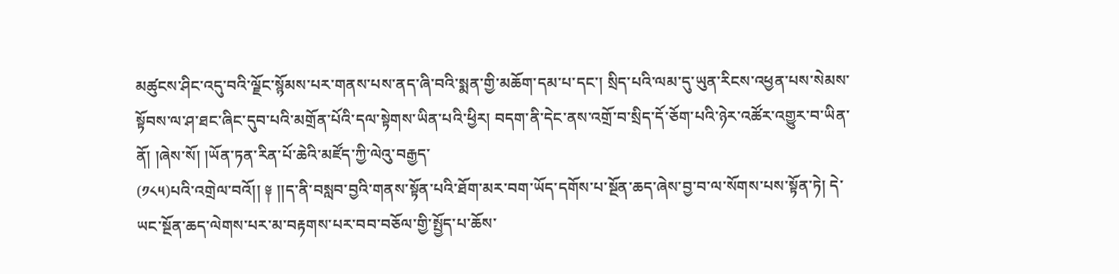མཚུངས་ཤིང་འདུ་བའི་ལྗོང་སྙོམས་པར་གནས་པས་ནད་ཞི་བའི་སྨན་གྱི་མཆོག་དམ་པ་དང་། སྲིད་པའི་ལམ་དུ་ཡུན་རིངས་འཕྱན་པས་སེམས་སྟོབས་ལ་ཤ་ཐང་ཞིང་དུབ་པའི་མགྲོན་པོའི་དལ་སྟེགས་ཡིན་པའི་ཕྱིར། བདག་ནི་དེང་ནས་འགྲོ་བ་སྲིད་དོ་ཅོག་པའི་ཉེར་འཚོར་འགྱུར་བ་ཡིན་ནོ། །ཞེས་སོ། །ཡོན་ཏན་རིན་པོ་ཆེའི་མཛོད་ཀྱི་ལེའུ་བརྒྱད་
(༡༨༥)པའི་འགྲེལ་བའོ།། ༈ །།ད་ནི་བསླབ་བྱའི་གནས་སྟོན་པའི་ཐོག་མར་བག་ཡོད་དགོས་པ་སྔོན་ཆད་ཞེས་བྱ་བ་ལ་སོགས་པས་སྟོན་ཏེ། དེ་ཡང་སྔོན་ཆད་ལེགས་པར་མ་བརྟགས་པར་བབ་བཅོལ་གྱི་སྤྱོད་པ་ཆོས་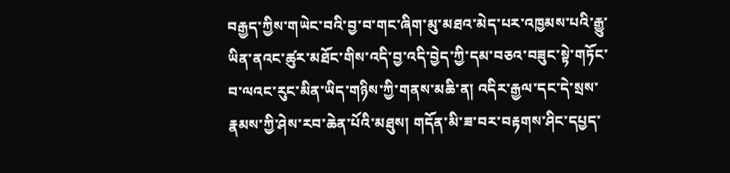བརྒྱད་ཀྱིས་གཡེང་བའི་བྱ་བ་གང་ཞིག་མུ་མཐའ་མེད་པར་འཁྱམས་པའི་རྒྱུ་ཡིན་ནའང་ཚུར་མཐོང་གིས་འདི་བྱ་འདི་བྱེད་ཀྱི་དམ་བཅའ་བཟུང་སྟེ་གཏོང་བ་ལའང་རུང་མིན་ཡིད་གཉིས་ཀྱི་གནས་མཆི་ན། འདིར་རྒྱལ་དང་དེ་སྲས་རྣམས་ཀྱི་ཤེས་རབ་ཆེན་པོའི་མཐུས། གདོན་མི་ཟ་བར་བརྟགས་ཤིང་དཔྱད་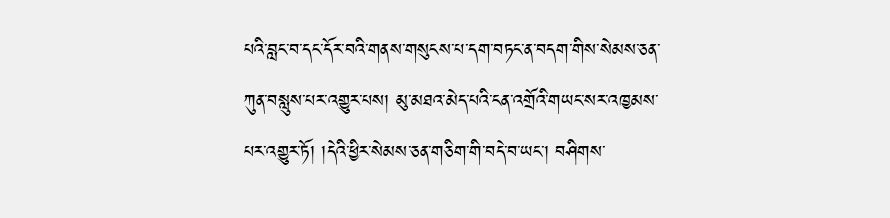པའི་བླང་བ་དང་དོར་བའི་གནས་གསུངས་པ་དག་བཏང་ན་བདག་གིས་སེམས་ཅན་ཀུན་བསླུས་པར་འགྱུར་པས། མུ་མཐའ་མེད་པའི་ངན་འགྲོའི་གཡང་སར་འཁྱམས་པར་འགྱུར་ཏོ། །དེའི་ཕྱིར་སེམས་ཅན་གཅིག་གི་བདེ་བ་ཡང་། བཤིགས་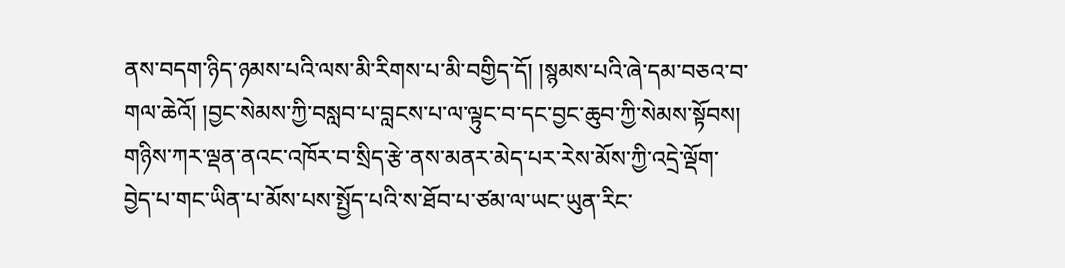ནས་བདག་ཉིད་ཉམས་པའི་ལས་མི་རིགས་པ་མི་བགྱིད་དོ། །སྙམས་པའི་ཞེ་དམ་བཅའ་བ་གལ་ཆེའོ། །བྱང་སེམས་ཀྱི་བསླབ་པ་བླངས་པ་ལ་ལྟུང་བ་དང་བྱང་ཆུབ་ཀྱི་སེམས་སྟོབས། གཉིས་ཀར་ལྡན་ནའང་འཁོར་བ་སྲིད་རྩེ་ནས་མནར་མེད་པར་རེས་མོས་ཀྱི་འདྲེ་ལྡོག་བྱེད་པ་གང་ཡིན་པ་མོས་པས་སྤྱོད་པའི་ས་ཐོབ་པ་ཙམ་ལ་ཡང་ཡུན་རིང་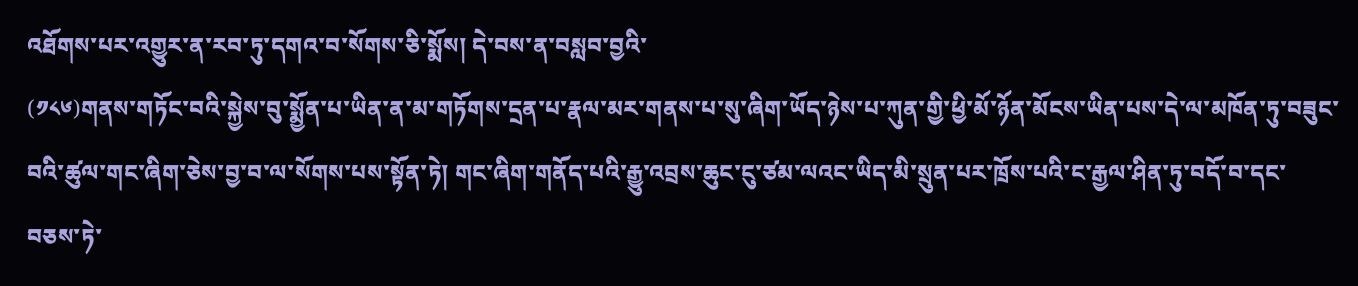འཐོགས་པར་འགྱུར་ན་རབ་ཏུ་དགའ་བ་སོགས་ཅི་སྨོས། དེ་བས་ན་བསླབ་བྱའི་
(༡༨༦)གནས་གཏོང་བའི་སྐྱེས་བུ་སྨྱོན་པ་ཡིན་ན་མ་གཏོགས་དྲན་པ་རྣལ་མར་གནས་པ་སུ་ཞིག་ཡོད་ཉེས་པ་ཀུན་གྱི་ཕྱི་མོ་ཉོན་མོངས་ཡིན་པས་དེ་ལ་མཁོན་ཏུ་བཟུང་བའི་ཚུལ་གང་ཞིག་ཅེས་བྱ་བ་ལ་སོགས་པས་སྟོན་ཏེ། གང་ཞིག་གནོད་པའི་རྒྱུ་འབྲས་ཆུང་ངུ་ཙམ་ལའང་ཡིད་མི་སྲུན་པར་ཁྲོས་པའི་ང་རྒྱལ་ཤིན་ཏུ་བདོ་བ་དང་བཅས་ཏེ་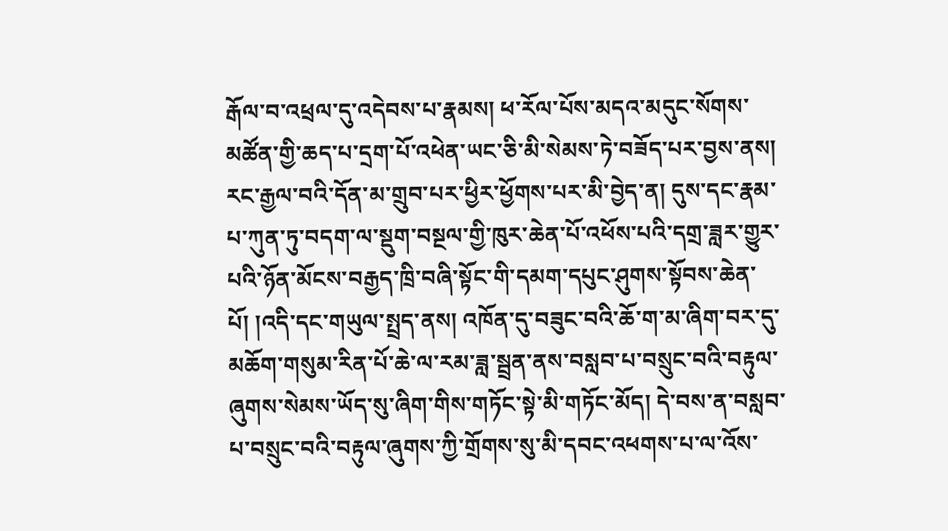རྒོལ་བ་འཕྲལ་དུ་འདེབས་པ་རྣམས། ཕ་རོལ་པོས་མདའ་མདུང་སོགས་མཚོན་གྱི་ཆད་པ་དྲག་པོ་འཕེན་ཡང་ཅི་མི་སེམས་ཏེ་བཟོད་པར་བྱས་ནས། རང་རྒྱལ་བའི་དོན་མ་གྲུབ་པར་ཕྱིར་ཕྱོགས་པར་མི་བྱེད་ན། དུས་དང་རྣམ་པ་ཀུན་ཏུ་བདག་ལ་སྡུག་བསྔལ་གྱི་ཁུར་ཆེན་པོ་འཕོས་པའི་དགྲ་ཟླར་གྱུར་པའི་ཉོན་མོངས་བརྒྱད་ཁྲི་བཞི་སྟོང་གི་དམག་དཔུང་ཤུགས་སྟོབས་ཆེན་པོ། །འདི་དང་གཡུལ་སྤྲད་ནས། འཁོན་དུ་བཟུང་བའི་ཆོ་ག་མ་ཞིག་བར་དུ་མཆོག་གསུམ་རིན་པོ་ཆེ་ལ་རམ་ཟླ་སྦྲན་ནས་བསླབ་པ་བསྲུང་བའི་བརྟུལ་ཞུགས་སེམས་ཡོད་སུ་ཞིག་གིས་གཏོང་སྟེ་མི་གཏོང་མོད། དེ་བས་ན་བསླབ་པ་བསྲུང་བའི་བརྟུལ་ཞུགས་ཀྱི་གྲོགས་སུ་མི་དབང་འཕགས་པ་ལ་འོས་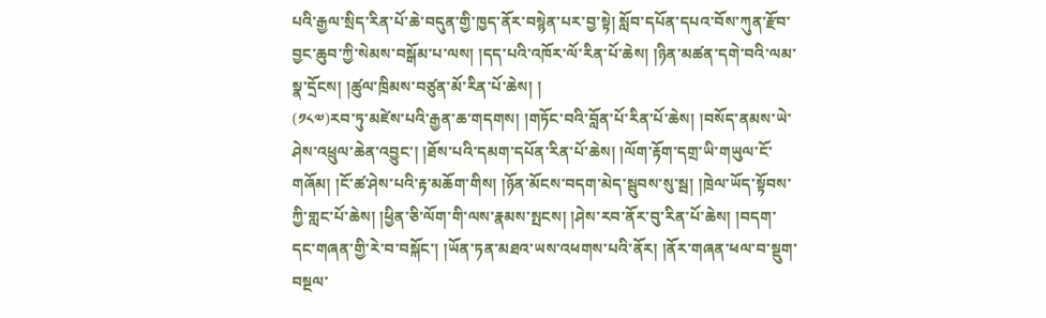པའི་རྒྱལ་སྲིད་རིན་པོ་ཆེ་བདུན་གྱི་ཁྱད་ནོར་བསྙེན་པར་བྱ་སྟེ། སློབ་དཔོན་དཔའ་བོས་ཀུན་རྫོབ་བྱང་ཆུབ་ཀྱི་སེམས་བསྒོམ་པ་ལས། །དད་པའི་འཁོར་ལོ་རིན་པོ་ཆེས། །ཉིན་མཚན་དགེ་བའི་ལམ་སྣ་དྲོངས། །ཚུལ་ཁྲིམས་བཙུན་མོ་རིན་པོ་ཆེས། །
(༡༨༧)རབ་ཏུ་མཛེས་པའི་རྒྱན་ཆ་གདགས། །གཏོང་བའི་བློན་པོ་རིན་པོ་ཆེས། །བསོད་ནམས་ཡེ་ཤེས་འཕྲུལ་ཆེན་འབྱུང་། །ཐོས་པའི་དམག་དཔོན་རིན་པོ་ཆེས། །ལོག་རྟོག་དགྲ་ཡི་གཡུལ་ངོ་གཞོམ། །ངོ་ཚ་ཤེས་པའི་རྟ་མཆོག་གིས། །ཉོན་མོངས་བདག་མེད་སྦུབས་སུ་སྦ། །ཁྲེལ་ཡོད་སྟོབས་ཀྱི་གླང་པོ་ཆེས། །ཕྱིན་ཅི་ལོག་གི་ལས་རྣམས་སྤངས། །ཤེས་རབ་ནོར་བུ་རིན་པོ་ཆེས། །བདག་དང་གཞན་གྱི་རེ་བ་བསྐོང་། །ཡོན་ཏན་མཐའ་ཡས་འཕགས་པའི་ནོར། །ནོར་གཞན་ཕལ་བ་སྡུག་བསྔལ་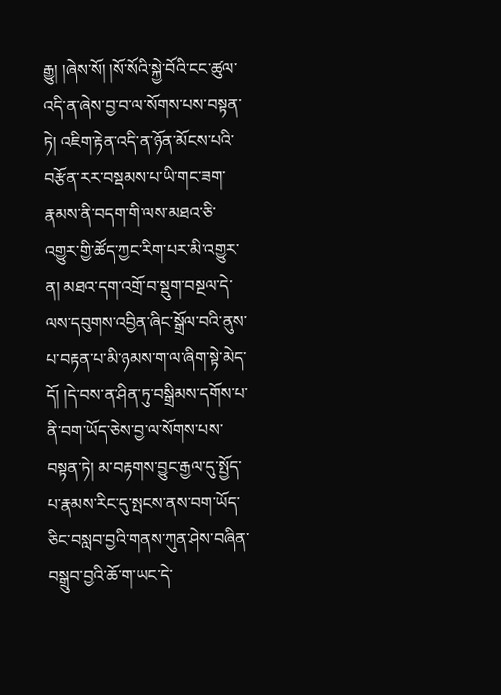རྒྱུ། །ཞེས་སོ། །སོ་སོའི་སྐྱེ་བོའི་ངང་ཚུལ་འདི་ན་ཞེས་བྱ་བ་ལ་སོགས་པས་བསྟན་ཏེ། འཇིག་རྟེན་འདི་ན་ཉོན་མོངས་པའི་བརྩོན་རར་བསྡམས་པ་ཡི་གང་ཟག་རྣམས་ནི་བདག་གི་ལས་མཐའ་ཅི་འགྱུར་གྱི་ཚོད་ཀྱང་རིག་པར་མི་འགྱུར་ན། མཐའ་དག་འགྲོ་བ་སྡུག་བསྔལ་དེ་ལས་དབུགས་འབྱིན་ཞིང་སྒྲོལ་བའི་ནུས་པ་བརྟན་པ་མི་ཉམས་ག་ལ་ཞིག་སྟེ་མེད་དོ། །དེ་བས་ན་ཤིན་ཏུ་བསྒྲིམས་དགོས་པ་ནི་བག་ཡོད་ཅེས་བྱ་ལ་སོགས་པས་བསྟན་ཏེ། མ་བརྟགས་བྱུང་རྒྱལ་དུ་སྤྱོད་པ་རྣམས་རིང་དུ་སྤངས་ནས་བག་ཡོད་ཅིང་བསླབ་བྱའི་གནས་ཀུན་ཤེས་བཞིན་བསྒྲུབ་བྱའི་ཆོ་ག་ཡང་དེ་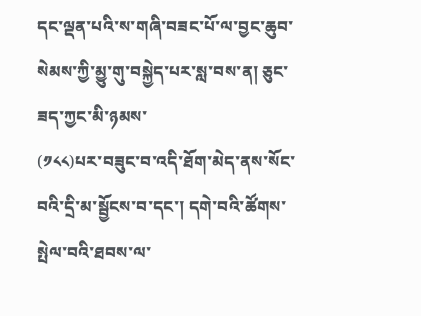དང་ལྡན་པའི་ས་གཞི་བཟང་པོ་ལ་བྱང་ཆུབ་སེམས་ཀྱི་མྱུ་གུ་བསྐྱེད་པར་སླ་བས་ན། ཅུང་ཟད་ཀྱང་མི་ཉམས་
(༡༨༨)པར་བཟུང་བ་འདི་ཐོག་མེད་ནས་སོང་བའི་དྲི་མ་སྦྱོངས་བ་དང་། དགེ་བའི་ཚོགས་སྤེལ་བའི་ཐབས་ལ་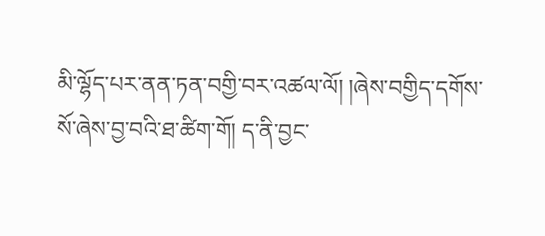མི་ལྷོད་པར་ནན་ཏན་བགྱི་བར་འཚལ་ལོ། །ཞེས་བགྱིད་དགོས་སོ་ཞེས་བྱ་བའི་ཐ་ཚིག་གོ། ད་ནི་བྱང་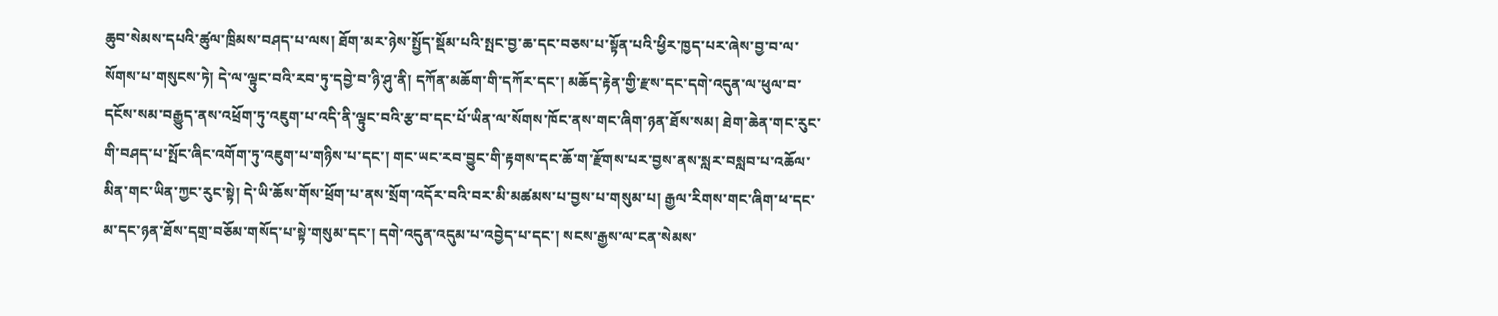ཆུབ་སེམས་དཔའི་ཚུལ་ཁྲིམས་བཤད་པ་ལས། ཐོག་མར་ཉེས་སྤྱོད་སྡོམ་པའི་སྤང་བྱ་ཆ་དང་བཅས་པ་སྟོན་པའི་ཕྱིར་ཁྱད་པར་ཞེས་བྱ་བ་ལ་སོགས་པ་གསུངས་ཏེ། དེ་ལ་ལྟུང་བའི་རབ་ཏུ་དབྱེ་བ་ཉི་ཤུ་ནི། དཀོན་མཆོག་གི་དཀོར་དང་། མཆོད་རྟེན་གྱི་རྫས་དང་དགེ་འདུན་ལ་ཕུལ་བ་དངོས་སམ་བརྒྱུད་ནས་འཕྲོག་ཏུ་འཇུག་པ་འདི་ནི་ལྟུང་བའི་རྩ་བ་དང་པོ་ཡིན་ལ་སོགས་ཁོང་ནས་གང་ཞིག་ཉན་ཐོས་སམ། ཐེག་ཆེན་གང་རུང་གི་བཤད་པ་སྤོང་ཞིང་འགོག་ཏུ་འཇུག་པ་གཉིས་པ་དང་། གང་ཡང་རབ་བྱུང་གི་རྟགས་དང་ཆོ་ག་རྫོགས་པར་བྱས་ནས་སླར་བསླབ་པ་འཆོལ་མིན་གང་ཡིན་ཀྱང་རུང་སྟེ། དེ་ཡི་ཆོས་གོས་ཕྲོག་པ་ནས་སྲོག་འདོར་བའི་བར་མི་མཚམས་པ་བྱས་པ་གསུམ་པ། རྒྱལ་རིགས་གང་ཞིག་ཕ་དང་མ་དང་ཉན་ཐོས་དགྲ་བཅོམ་གསོད་པ་སྟེ་གསུམ་དང་། དགེ་འདུན་འདུམ་པ་འབྱེད་པ་དང་། སངས་རྒྱས་ལ་ངན་སེམས་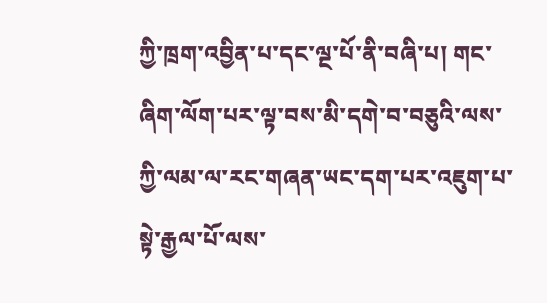ཀྱི་ཁྲག་འབྱིན་པ་དང་ལྔ་པོ་ནི་བཞི་པ། གང་ཞིག་ལོག་པར་ལྟ་བས་མི་དགེ་བ་བཅུའི་ལས་ཀྱི་ལམ་ལ་རང་གཞན་ཡང་དག་པར་འཇུག་པ་སྟེ་རྒྱལ་པོ་ལས་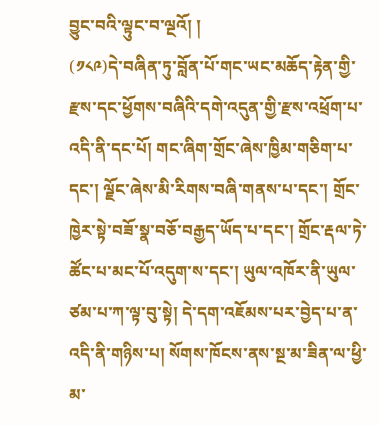བྱུང་བའི་ལྟུང་བ་ལྔའོ། །
(༡༨༩)དེ་བཞིན་ཏུ་བློན་པོ་གང་ཡང་མཆོད་རྟེན་གྱི་རྫས་དང་ཕྱོགས་བཞིའི་དགེ་འདུན་གྱི་རྫས་འཕྲོག་པ་འདི་ནི་དང་པོ། གང་ཞིག་གྲོང་ཞེས་ཁྱིམ་གཅིག་པ་དང་། ལྗོང་ཞེས་མི་རིགས་བཞི་གནས་པ་དང་། གྲོང་ཁྱེར་སྟེ་བཟོ་སྣ་བཅོ་བརྒྱད་ཡོད་པ་དང་། གྲོང་རྡལ་ཏེ་ཚོང་པ་མང་པོ་འདུག་ས་དང་། ཡུལ་འཁོར་ནི་ཡུལ་ཙམ་པ་ཀ་ལྟ་བུ་སྟེ། དེ་དག་འཇོམས་པར་བྱེད་པ་ན་འདི་ནི་གཉིས་པ། སོགས་ཁོངས་ནས་སྔ་མ་ཟིན་ལ་ཕྱི་མ་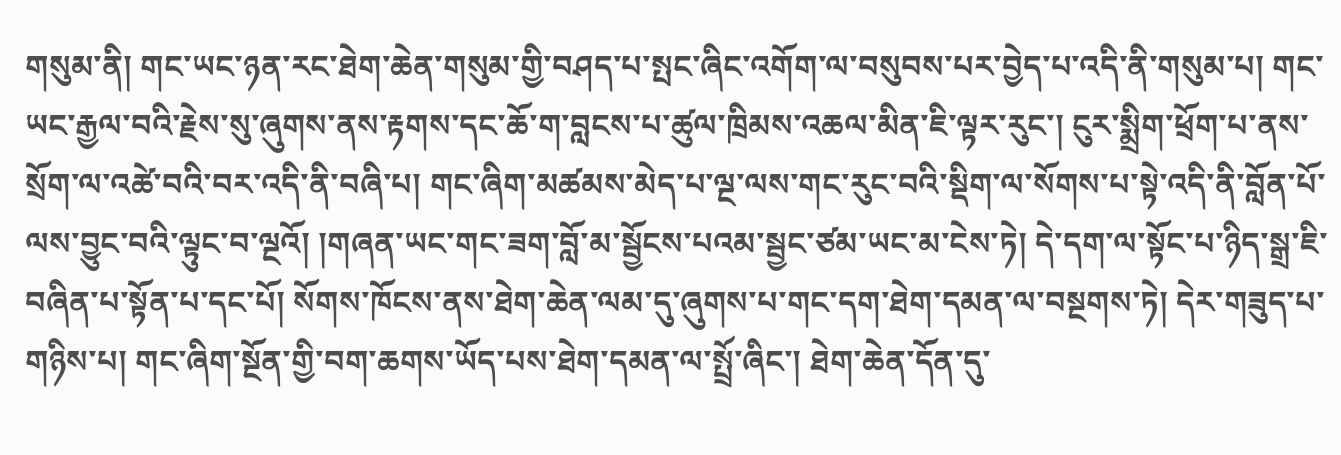གསུམ་ནི། གང་ཡང་ཉན་རང་ཐེག་ཆེན་གསུམ་གྱི་བཤད་པ་སྤང་ཞིང་འགོག་ལ་བསུབས་པར་བྱེད་པ་འདི་ནི་གསུམ་པ། གང་ཡང་རྒྱལ་བའི་རྗེས་སུ་ཞུགས་ནས་རྟགས་དང་ཆོ་ག་བླངས་པ་ཚུལ་ཁྲིམས་འཆལ་མིན་ཇི་ལྟར་རུང་། ངུར་སྨྲིག་ཕྲོག་པ་ནས་སྲོག་ལ་འཚེ་བའི་བར་འདི་ནི་བཞི་པ། གང་ཞིག་མཚམས་མེད་པ་ལྔ་ལས་གང་རུང་བའི་སྡིག་ལ་སོགས་པ་སྟེ་འདི་ནི་བློན་པོ་ལས་བྱུང་བའི་ལྟུང་བ་ལྔའོ། །གཞན་ཡང་གང་ཟག་བློ་མ་སྦྱོངས་པའམ་སྦྱང་ཙམ་ཡང་མ་ངེས་ཏེ། དེ་དག་ལ་སྟོང་པ་ཉིད་སྒྲ་ཇི་བཞིན་པ་སྟོན་པ་དང་པོ། སོགས་ཁོངས་ནས་ཐེག་ཆེན་ལམ་དུ་ཞུགས་པ་གང་དག་ཐེག་དམན་ལ་བསྔགས་ཏེ། དེར་གཟུད་པ་གཉིས་པ། གང་ཞིག་སྔོན་གྱི་བག་ཆགས་ཡོད་པས་ཐེག་དམན་ལ་སྤྲོ་ཞིང་། ཐེག་ཆེན་དོན་དུ་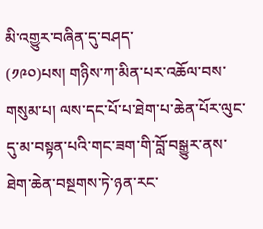མི་འགྱུར་བཞིན་དུ་བཤད་
(༡༩༠)པས། གཉིས་ཀ་མིན་པར་འཆོལ་བས་གསུམ་པ། ལས་དང་པོ་པ་ཐེག་པ་ཆེན་པོར་ལུང་དུ་མ་བསྟན་པའི་གང་ཟག་གི་བློ་བསྒྱུར་ནས་ཐེག་ཆེན་བསྔགས་ཏེ་ཉན་རང་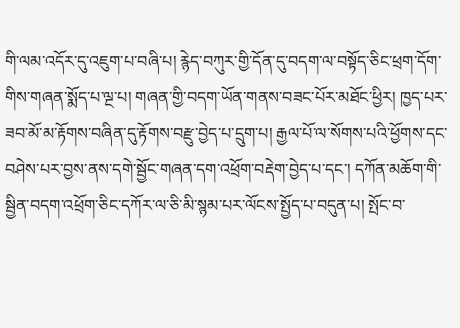གི་ལམ་འདོར་དུ་འཇུག་པ་བཞི་པ། རྙེད་བཀུར་གྱི་དོན་དུ་བདག་ལ་བསྟོད་ཅིང་ཕྲག་དོག་གིས་གཞན་སྨོད་པ་ལྔ་པ། གཞན་གྱི་བདག་ཡོན་གནས་བཟང་པོར་མཐོང་ཕྱིར། ཁྱད་པར་ཟབ་མོ་མ་རྟོགས་བཞིན་དུ་རྟོགས་བརྫུ་བྱེད་པ་དྲུག་པ། རྒྱལ་པོ་ལ་སོགས་པའི་ཕྱོགས་དང་བཤེས་པར་བྱས་ནས་དགེ་སྦྱོང་གཞན་དག་འཕྲོག་བརྡེག་བྱེད་པ་དང་། དཀོན་མཆོག་གི་སྦྱིན་བདག་འཕྲོག་ཅིང་དཀོར་ལ་ཅི་མི་སྙམ་པར་ལོངས་སྤྱོད་པ་བདུན་པ། སྤོང་བ་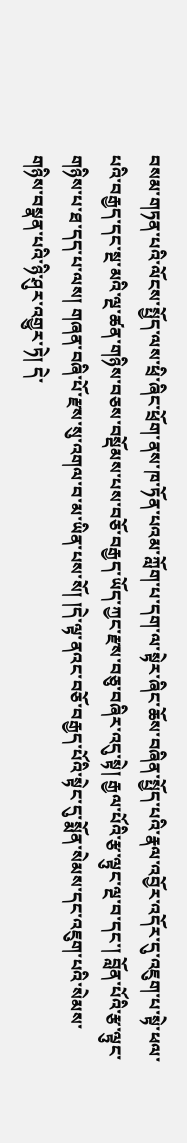བསམ་གཏན་པའི་ལོངས་སྤྱོད་ལས་ཕྲི་ཞིང་ཕྲོག་ནས་ཁ་ཏོན་པའམ་ཀློག་པ་དག་ལ་སྟེར་ཞིང་ཆོས་བཞིན་སྤྱོད་པའི་རྣལ་འབྱོར་འདོར་དུ་འཇུག་པ་སྟེ་ཕལ་པའི་བརྒྱད་དང་སྔ་མའི་ལྔ་ཚན་གཉིས་བཅས་བསྡོམས་པས་བཅོ་བརྒྱད་ཡོད་ཀྱང་རྫས་བཅུ་བཞིར་འདུ་སྟེ། རྒྱལ་པོའི་རྩ་ལྟུང་ལྔ་བ་དང་། བློན་པོའི་རྩ་ལྟུང་གཉིས་པ་ཐ་དད་པ་ལས། གཞན་བཞི་པོ་རྫས་སུ་འགལ་བ་མ་ཡིན་པས་སོ། །དེ་ལྟ་ནའང་བཅོ་བརྒྱད་པོའི་སྟེང་དུ་སྨོན་སེམས་དང་འཇུག་པའི་སེམས་གཉིས་བསྣན་པའི་ཉི་ཤུར་འགྱུར་ཏེ། དེ་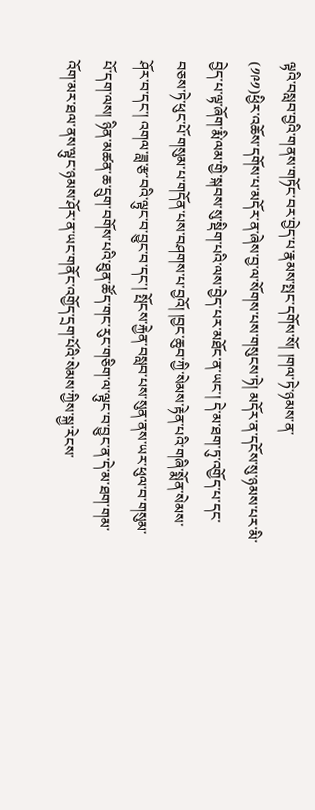ལྟའི་བསླབ་བྱའི་གནས་གཏོང་བར་བྱེད་པ་རྣམས་སྤང་དགོས་སོ། །གལ་ཏེ་ཉམས་ན་
(༡༩༡)ཕྱིར་འཆོས་དགོས་པ་མདོར་ན་ཞེས་བྱ་ལ་སོགས་པས་གསུངས་ཏེ། མདོར་ན་དངོས་སུ་ཉམས་པར་མི་བྱེད་པ་ལྟ་ཞོག་རྨི་ལམ་གྱི་སྐབས་སུ་སྡིག་པའི་ལས་བྱེད་པར་མཐོང་ན་ཡང་། དེ་མ་ཐག་ཏུ་འགྱོད་པ་དང་བཅས་ཏེ་ཕུང་པོ་གསུམ་པ་གདོན་པས་བཤགས་པ་བྱའོ། །བྱང་ཆུབ་ཀྱི་སེམས་རྟེན་པའི་གཞི་སྨོན་སེམས་ཤོར་བ་དང་། འགལ་ཟླ་རྩ་བའི་ལྟུང་བ་བྱུང་བ་དང་། སྤོངས་རྐྱེན་བསླབ་པས་སུན་ནས་ཡར་ཕུལ་བ་གསུམ་པོ་དག་ལས། ཉིན་མཚན་ཆ་དྲུག་བགོས་པའི་ཐུན་ཚོད་གང་རུང་གཅིག་ལ་ལྟུང་བ་བྱུང་ན་དེ་མ་ཐག་གམ་འོག་མར་ཐལ་ནས་ལྟུང་ཉམས་ཤོར་ན་ཡང་གནོང་འགྱོད་དྲག་པོའི་སེམས་ཀྱིས་སྐྱ་རེངས་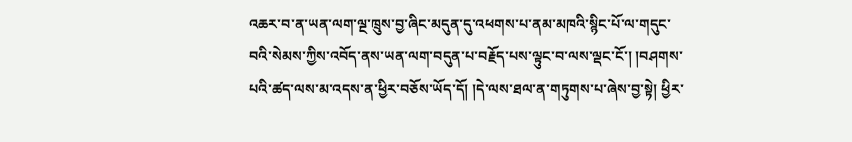འཆར་བ་ན་ཡན་ལག་ལྔ་ཁྲུས་བྱ་ཞིང་མདུན་དུ་འཕགས་པ་ནམ་མཁའི་སྙིང་པོ་ལ་གདུང་བའི་སེམས་ཀྱིས་འབོད་ནས་ཡན་ལག་བདུན་པ་བརྗོད་པས་ལྟུང་བ་ལས་ལྡང་ངོ་། །བཤགས་པའི་ཚད་ལས་མ་འདས་ན་ཕྱིར་བཅོས་ཡོད་དོ། །དེ་ལས་ཐལ་ན་གཏུགས་པ་ཞེས་བྱ་སྟེ། ཕྱིར་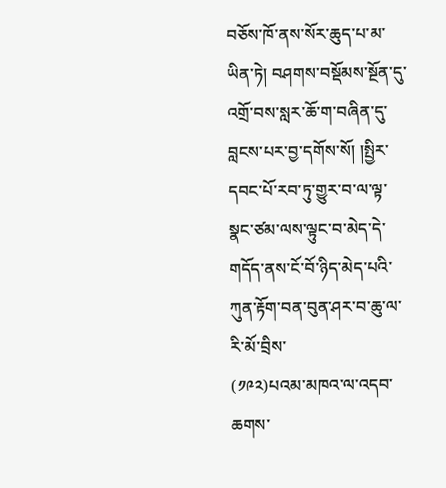བཅོས་ཁོ་ནས་སོར་ཆུད་པ་མ་ཡིན་ཏེ། བཤགས་བསྡོམས་སྔོན་དུ་འགྲོ་བས་སླར་ཆོ་ག་བཞིན་དུ་བླངས་པར་བྱ་དགོས་སོ། །སྤྱིར་དབང་པོ་རབ་ཏུ་གྱུར་བ་ལ་ལྟ་སྣང་ཙམ་ལས་ལྟུང་བ་མེད་དེ་གདོད་ནས་ངོ་བོ་ཉིད་མེད་པའི་ཀུན་རྟོག་བན་བུན་ཤར་བ་ཆུ་ལ་རི་མོ་བྲིས་
(༡༩༢)པའམ་མཁའ་ལ་འདབ་ཆགས་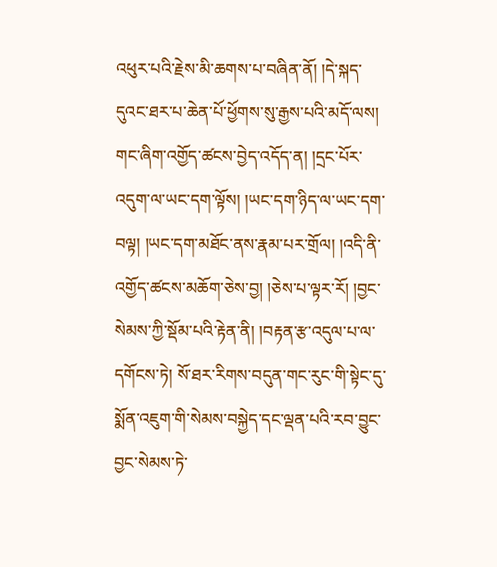འཕུར་པའི་རྗེས་མི་ཆགས་པ་བཞིན་ནོ། །དེ་སྐད་དུའང་ཐར་པ་ཆེན་པོ་ཕྱོགས་སུ་རྒྱས་པའི་མདོ་ལས། གང་ཞིག་འགྱོད་ཚངས་བྱེད་འདོད་ན། །དྲང་པོར་འདུག་ལ་ཡང་དག་ལྟོས། །ཡང་དག་ཉིད་ལ་ཡང་དག་བལྟ། །ཡང་དག་མཐོང་ནས་རྣམ་པར་གྲོལ། །འདི་ནི་འགྱོད་ཚངས་མཆོག་ཅེས་བྱ། །ཅེས་པ་ལྟར་རོ། །བྱང་སེམས་ཀྱི་སྡོམ་པའི་རྟེན་ནི། །བརྟན་རྩ་འདུལ་པ་ལ་དགོངས་ཏེ། སོ་ཐར་རིགས་བདུན་གང་རུང་གི་སྟེང་དུ་སྨོན་འཇུག་གི་སེམས་བསྐྱེད་དང་ལྡན་པའི་རབ་བྱུང་བྱང་སེམས་ཏེ་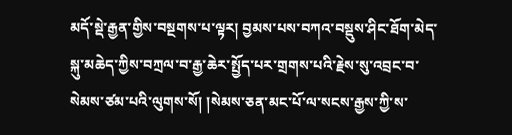མདོ་སྡེ་རྒྱན་གྱིས་བསྔགས་པ་ལྟར། བྱམས་པས་བཀའ་བསྡུས་ཤིང་ཐོག་མེད་སྐུ་མཆེད་ཀྱིས་བཀྲལ་བ་རྒྱ་ཆེར་སྤྱོད་པར་གྲགས་པའི་རྗེས་སུ་འབྲང་བ་སེམས་ཙམ་པའི་ལུགས་སོ། །སེམས་ཅན་མང་པོ་ལ་སངས་རྒྱས་ཀྱི་ས་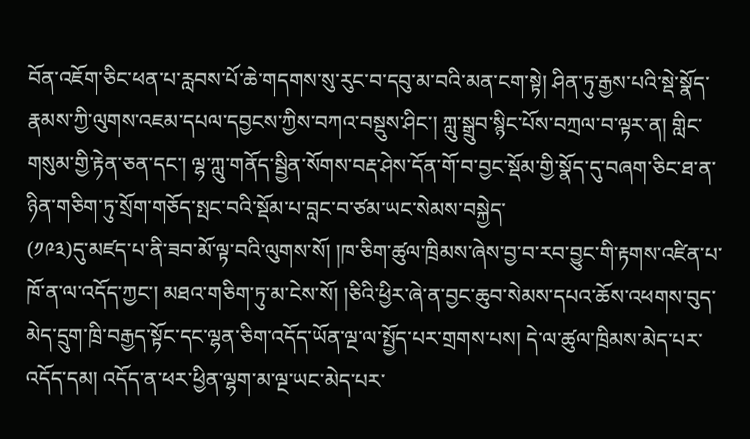བོན་འཇོག་ཅིང་ཕན་པ་རླབས་པོ་ཆེ་གདགས་སུ་རུང་བ་དབུ་མ་བའི་མན་ངག་སྟེ། ཤིན་ཏུ་རྒྱས་པའི་སྡེ་སྣོད་རྣམས་ཀྱི་ལུགས་འཇམ་དཔལ་དབྱངས་ཀྱིས་བཀའ་བསྡུས་ཤིང་། ཀླུ་སྒྲུབ་སྙིང་པོས་བཀྲལ་བ་ལྟར་ན། གླིང་གསུམ་གྱི་རྟེན་ཅན་དང་། ལྷ་ཀླུ་གནོད་སྦྱིན་སོགས་བརྡ་ཤེས་དོན་གོ་བ་བྱང་སྡོམ་གྱི་སྣོད་དུ་བཞག་ཅིང་ཐ་ན་ཉིན་གཅིག་ཏུ་སྲོག་གཅོད་སྤང་བའི་སྡོམ་པ་བླང་བ་ཙམ་ཡང་སེམས་བསྐྱེད་
(༡༩༣)དུ་མཛད་པ་ནི་ཟབ་མོ་ལྟ་བའི་ལུགས་སོ། །ཁ་ཅིག་ཚུལ་ཁྲིམས་ཞེས་བྱ་བ་རབ་བྱུང་གི་རྟགས་འཛིན་པ་ཁོ་ན་ལ་འདོད་ཀྱང་། མཐའ་གཅིག་ཏུ་མ་ངེས་སོ། །ཅིའི་ཕྱིར་ཞེ་ན་བྱང་ཆུབ་སེམས་དཔའ་ཆོས་འཕགས་བུད་མེད་དྲུག་ཁྲི་བརྒྱད་སྟོང་དང་ལྷན་ཅིག་འདོད་ཡོན་ལྔ་ལ་སྤྱོད་པར་གྲགས་པས། དེ་ལ་ཚུལ་ཁྲིམས་མེད་པར་འདོད་དམ། འདོད་ན་ཕར་ཕྱིན་ལྷག་མ་ལྔ་ཡང་མེད་པར་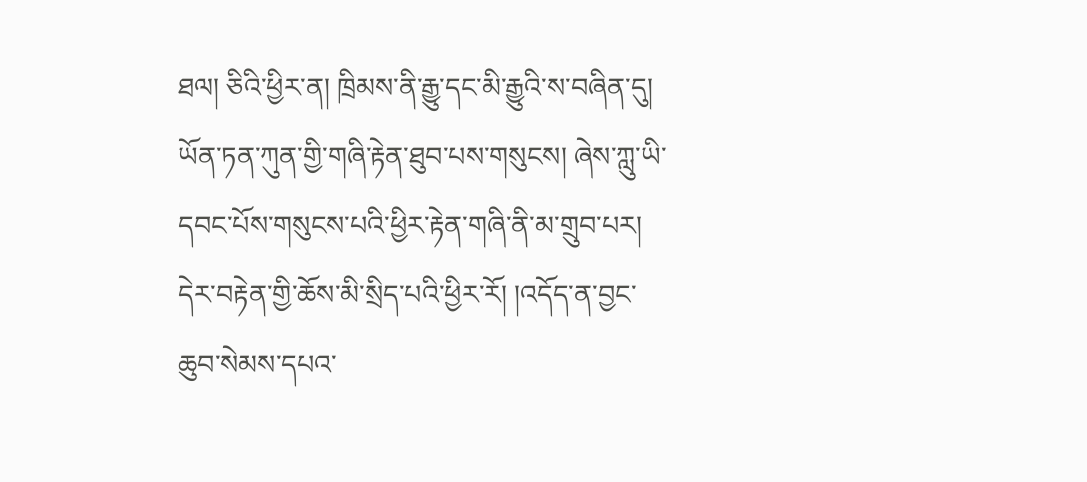ཐལ། ཅིའི་ཕྱིར་ན། ཁྲིམས་ནི་རྒྱུ་དང་མི་རྒྱུའི་ས་བཞིན་དུ། ཡོན་ཏན་ཀུན་གྱི་གཞི་རྟེན་ཐུབ་པས་གསུངས། ཞེས་ཀླུ་ཡི་དབང་པོས་གསུངས་པའི་ཕྱིར་རྟེན་གཞི་ནི་མ་གྲུབ་པར། དེར་བརྟེན་གྱི་ཆོས་མི་སྲིད་པའི་ཕྱིར་རོ། །འདོད་ན་བྱང་ཆུབ་སེམས་དཔའ་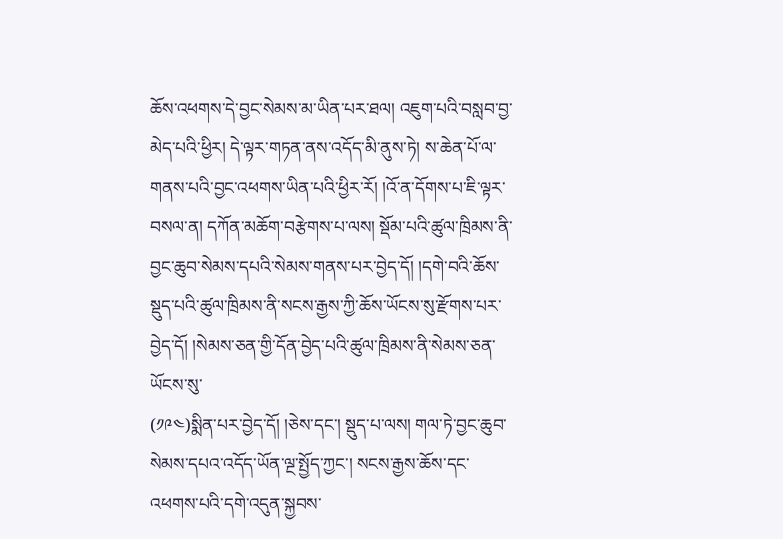ཆོས་འཕགས་དེ་བྱང་སེམས་མ་ཡིན་པར་ཐལ། འཇུག་པའི་བསླབ་བྱ་མེད་པའི་ཕྱིར། དེ་ལྟར་གཏན་ནས་འདོད་མི་ནུས་ཏེ། ས་ཆེན་པོ་ལ་གནས་པའི་བྱང་འཕགས་ཡིན་པའི་ཕྱིར་རོ། །འོ་ན་དོགས་པ་ཇི་ལྟར་བསལ་ན། དཀོན་མཆོག་བརྩེགས་པ་ལས། སྡོམ་པའི་ཚུལ་ཁྲིམས་ནི་བྱང་ཆུབ་སེམས་དཔའི་སེམས་གནས་པར་བྱེད་དོ། །དགེ་བའི་ཆོས་སྡུད་པའི་ཚུལ་ཁྲིམས་ནི་སངས་རྒྱས་ཀྱི་ཆོས་ཡོངས་སུ་རྫོགས་པར་བྱེད་དོ། །སེམས་ཅན་གྱི་དོན་བྱེད་པའི་ཚུལ་ཁྲིམས་ནི་སེམས་ཅན་ཡོངས་སུ་
(༡༩༤)སྨིན་པར་བྱེད་དོ། །ཅེས་དང་། སྡུད་པ་ལས། གལ་ཏེ་བྱང་ཆུབ་སེམས་དཔའ་འདོད་ཡོན་ལྔ་སྤྱོད་ཀྱང་། སངས་རྒྱས་ཆོས་དང་འཕགས་པའི་དགེ་འདུན་སྐྱབས་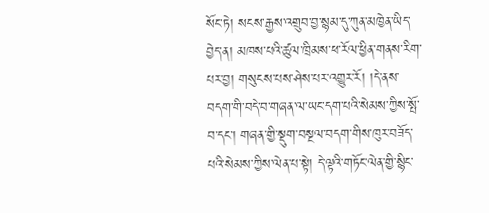སོང་ཏེ། སངས་རྒྱས་འགྲུབ་བྱ་སྙམ་དུ་ཀུན་མཁྱེན་ཡིད་བྱེད་ན། མཁས་པའི་ཚུལ་ཁྲིམས་ཕ་རོལ་ཕྱིན་གནས་རིག་པར་བྱ། གསུངས་པས་ཤེས་པར་འགྱུར་རོ། །དེ་ནས་བདག་གི་བདེ་བ་གཞན་ལ་ཡང་དག་པའི་སེམས་ཀྱིས་སྤོ་བ་དང་། གཞན་གྱི་སྡུག་བསྔལ་བདག་གིས་ཁུར་བཟོད་པའི་སེམས་ཀྱིས་ལེན་པ་སྟེ། དེ་ལྟའི་གཏོང་ལེན་གྱི་སྙིང་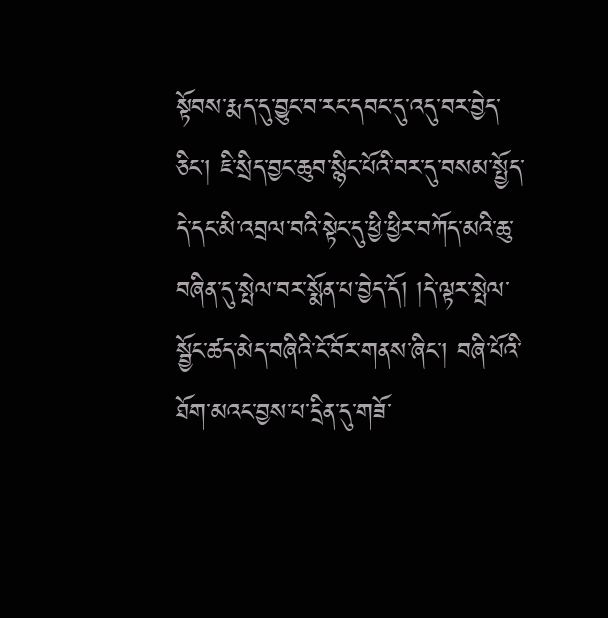སྟོབས་རྨད་དུ་བྱུང་བ་རང་དབང་དུ་འདུ་བར་བྱེད་ཅིང་། ཇི་སྲིད་བྱང་ཆུབ་སྙིང་པོའི་བར་དུ་བསམ་སྤྱོད་དེ་དང་མི་འབྲལ་བའི་སྟེང་དུ་ཕྱི་ཕྱིར་བཀོད་མའི་ཆུ་བཞིན་དུ་སྤེལ་བར་སྨོན་པ་བྱེད་དོ། །དེ་ལྟར་སྤེལ་སྦྱོང་ཚད་མེད་བཞིའི་ངོ་བོར་གནས་ཞིང་། བཞི་པོའི་ཐོག་མའང་བྱས་པ་དྲིན་དུ་གཟོ་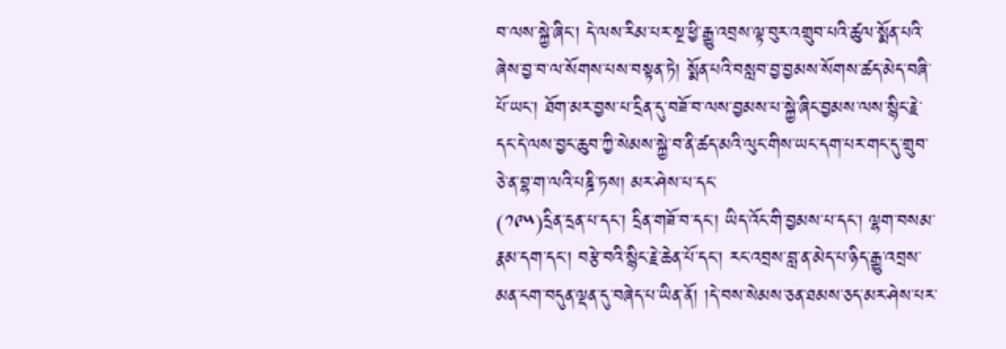བ་ལས་སྐྱེ་ཞིང་། དེ་ལས་རིམ་པར་སྔ་ཕྱི་རྒྱུ་འབྲས་ལྟ་བུར་འགྲུབ་པའི་ཚུལ་སྨོན་པའི་ཞེས་བྱ་བ་ལ་སོགས་པས་བསྟན་ཏེ། སྨོན་པའི་བསླབ་བྱ་བྱམས་སོགས་ཚད་མེད་བཞི་པོ་ཡང་། ཐོག་མར་བྱས་པ་དྲིན་དུ་བཟོ་བ་ལས་བྱམས་པ་སྐྱེ་ཞིང་བྱམས་ལས་སྙིང་རྗེ་དང་དེ་ལས་བྱང་ཆུབ་ཀྱི་སེམས་སྐྱེ་བ་ནི་ཚད་མའི་ལུང་གིས་ཡང་དག་པར་གང་དུ་གྲུབ་ཅེ་ན་བྷ་ག་ལའི་པཎྜི་ཏས། མར་ཤེས་པ་དང་
(༡༩༥)དྲིན་དྲན་པ་དང་། དྲིན་གཟོ་བ་དང་། ཡིད་འོང་གི་བྱམས་པ་དང་། ལྷག་བསམ་རྣམ་དག་དང་། བརྩེ་བའི་སྙིང་རྗེ་ཆེན་པོ་དང་། རང་འབྲས་བླ་ན་མེད་པ་ཉིད་རྒྱུ་འབྲས་མན་ངག་བདུན་ལྡན་དུ་བཞེད་པ་ཡིན་ནོ། །དེ་བས་སེམས་ཅན་ཐམས་ཅད་མར་ཤེས་པར་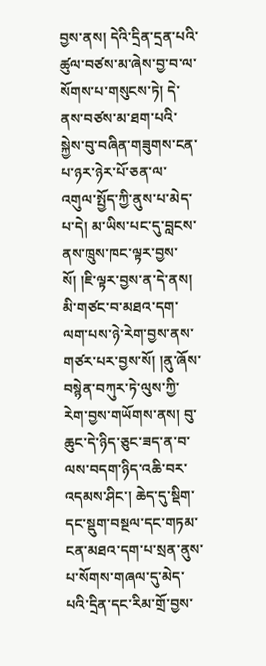བྱས་ནས། དེའི་དྲིན་དྲན་པའི་ཚུལ་བཙས་མ་ཞེས་བྱ་བ་ལ་སོགས་པ་གསུངས་ཏེ། དེ་ནས་བཙས་མ་ཐག་པའི་སྐྱེས་བུ་བཞིན་གཟུགས་ངན་པ་ཉར་ཉེར་པོ་ཅན་ལ་འགུལ་སྤྱོད་ཀྱི་ནུས་པ་མེད་པ་དེ། མ་ཡིས་པང་དུ་བླངས་ནས་ཁྲུས་ཁང་ལྟར་བྱས་སོ། །ཇི་ལྟར་བྱས་ན་དེ་ནས། མི་གཙང་བ་མཐའ་དག་ལག་པས་ཉེ་རེག་བྱས་ནས་གཙར་པར་བྱས་སོ། །ནུ་ཞོས་བསྙེན་བཀུར་ཏེ་ལུས་ཀྱི་རེག་བྱས་གཡོགས་ནས། བུ་ཆུང་དེ་ཉིད་ཅུང་ཟད་ན་བ་ལས་བདག་ཉིད་འཆི་བར་འདམས་ཤིང་། ཆེད་དུ་སྡིག་དང་སྡུག་བསྔལ་དང་གཏམ་ངན་མཐའ་དག་པ་སྲན་ནུས་པ་སོགས་གཞལ་དུ་མེད་པའི་དྲིན་དང་རིམ་གྲོ་བྱས་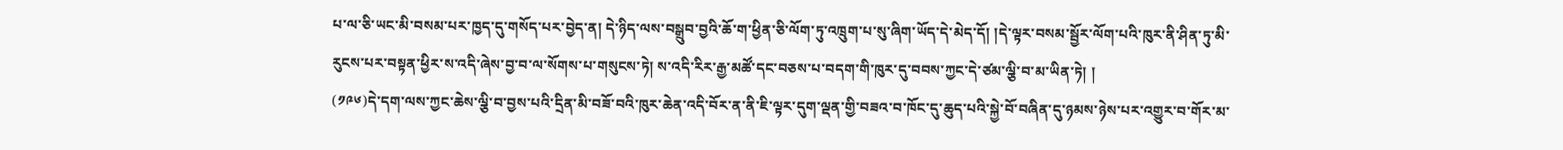པ་ལ་ཅི་ཡང་མི་བསམ་པར་ཁྱད་དུ་གསོད་པར་བྱེད་ན། དེ་ཉིད་ལས་བསྒྲུབ་བྱའི་ཆོ་ག་ཕྱིན་ཅི་ལོག་ཏུ་འཁྲུག་པ་སུ་ཞིག་ཡོད་དེ་མེད་དོ། །དེ་ལྟར་བསམ་སྦྱོར་ལོག་པའི་ཁུར་ནི་ཤིན་ཏུ་མི་རུངས་པར་བསྟན་ཕྱིར་ས་འདི་ཞེས་བྱ་བ་ལ་སོགས་པ་གསུངས་ཏེ། ས་འདི་རིར་རྒྱ་མཚོ་དང་བཅས་པ་བདག་གི་ཁུར་དུ་བབས་ཀྱང་དེ་ཙམ་ལྕི་བ་མ་ཡིན་ཏེ། །
(༡༩༦)དེ་དག་ལས་ཀྱང་ཆེས་ལྕི་བ་བྱས་པའི་དྲིན་མི་བཟོ་བའི་ཁུར་ཆེན་འདི་བོར་ན་ནི་ཇི་ལྟར་དུག་ལྡན་གྱི་བཟའ་བ་ཁོང་དུ་ཆུད་པའི་སྐྱེ་བོ་བཞིན་དུ་ཉམས་ཉེས་པར་འགྱུར་བ་གོར་མ་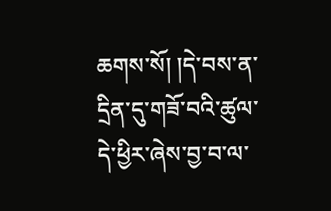ཆགས་སོ། །དེ་བས་ན་དྲིན་དུ་གཟོ་བའི་ཚུལ་དེ་ཕྱིར་ཞེས་བྱ་བ་ལ་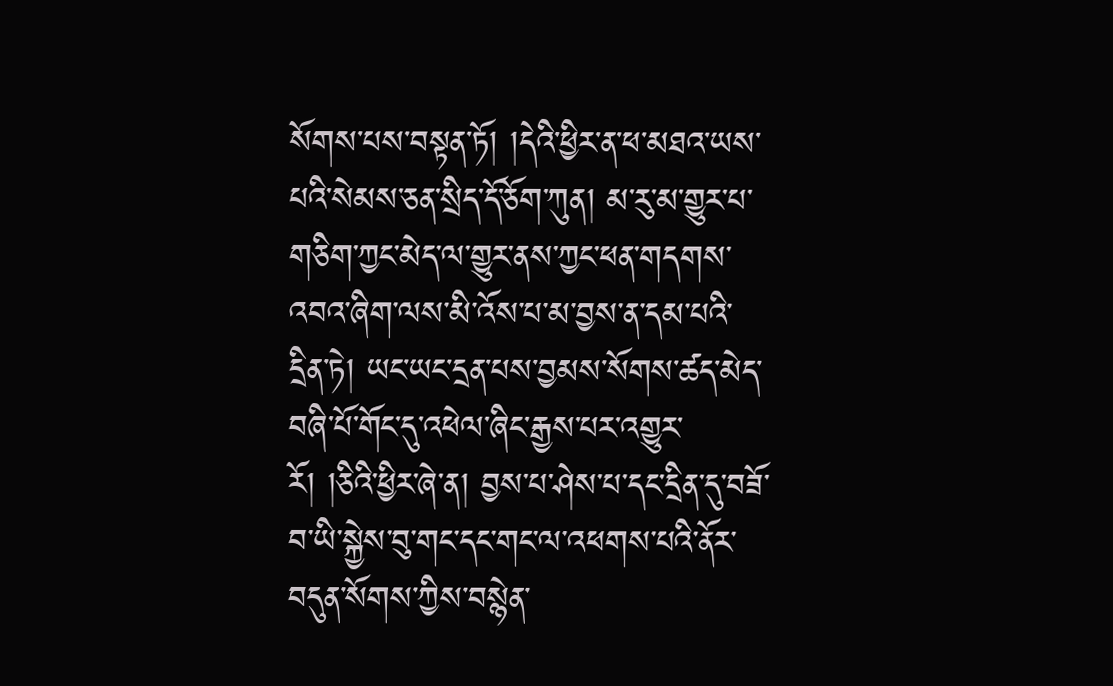སོགས་པས་བསྟན་ཏོ། །དེའི་ཕྱིར་ན་ཕ་མཐའ་ཡས་པའི་སེམས་ཅན་སྲིད་དོ་ཅོག་ཀུན། མ་རུ་མ་གྱུར་པ་གཅིག་ཀྱང་མེད་ལ་གྱུར་ནས་ཀྱང་ཕན་གདགས་འབའ་ཞིག་ལས་མི་འོས་པ་མ་བྱས་ན་དམ་པའི་དྲིན་ཏེ། ཡང་ཡང་དྲན་པས་བྱམས་སོགས་ཚད་མེད་བཞི་པོ་གོང་དུ་འཕེལ་ཞིང་རྒྱས་པར་འགྱུར་རོ། །ཅིའི་ཕྱིར་ཞེ་ན། བྱས་པ་ཤེས་པ་དང་དྲིན་དུ་བཟོ་བ་ཡི་སྐྱེས་བུ་གང་དང་གང་ལ་འཕགས་པའི་ནོར་བདུན་སོགས་ཀྱིས་བསྙེན་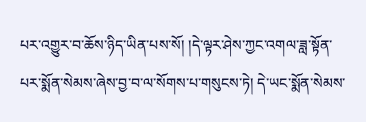པར་འགྱུར་བ་ཆོས་ཉིད་ཡིན་པས་སོ། །དེ་ལྟར་ཤེས་ཀྱང་འགལ་ཟླ་སྟོན་པར་སྨོན་སེམས་ཞེས་བྱ་བ་ལ་སོགས་པ་གསུངས་ཏེ། དེ་ཡང་སྨོན་སེམས་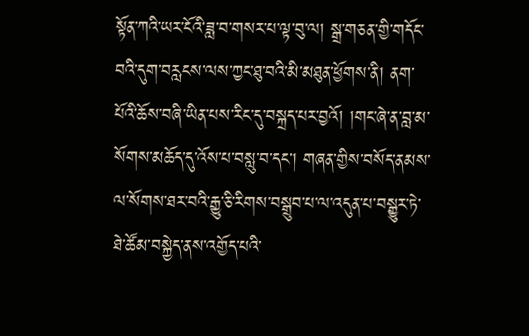སྟོན་ཀའི་ཡར་ངོའི་ཟླ་བ་གསར་པ་ལྟ་བུ་ལ། སྒྲ་གཅན་གྱི་གདོང་བའི་དུག་བརླངས་ལས་ཀྱང་ཐུ་བའི་མི་མཐུན་ཕྱོགས་ནི། ནག་པོའི་ཆོས་བཞི་ཡིན་པས་རིང་དུ་བསྐྲད་པར་བྱའོ། །གང་ཞེ་ན་བླ་མ་སོགས་མཆོད་དུ་འོས་པ་བསླུ་བ་དང་། གཞན་གྱིས་བསོད་ནམས་ལ་སོགས་ཐར་བའི་རྒྱུ་ཅི་རིགས་བསྒྲུབ་པ་ལ་འདུན་པ་བསྒྱུར་ཏེ་ཐེ་ཚོམ་བསྐྱེད་ནས་འགྱོད་པའི་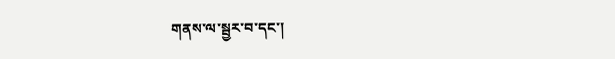གནས་ལ་སྦྱར་བ་དང་།